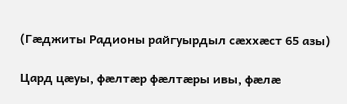(Гӕджиты Радионы райгуырдыл сӕххӕст 65 азы)

Цард цӕуы, фӕлтӕр фӕлтӕры ивы, фӕлӕ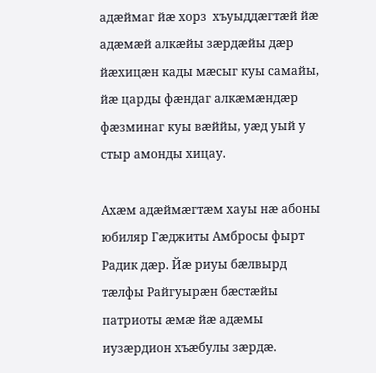адӕймаг йӕ хорз  хъуыддӕгтӕй йӕ адӕмӕй алкӕйы зӕрдӕйы дӕр  йӕхицӕн кады мӕсыг куы самайы,  йӕ царды фӕндаг алкӕмӕндӕр  фӕзминаг куы вӕййы, уӕд уый у стыр амонды хицау.

Ахӕм адӕймӕгтӕм хауы нӕ абоны юбиляр Гӕджиты Амбросы фырт Радик дӕр. Йӕ риуы бӕлвырд тӕлфы Райгуырӕн бӕстӕйы патриоты ӕмӕ йӕ адӕмы иузӕрдион хъӕбулы зӕрдӕ.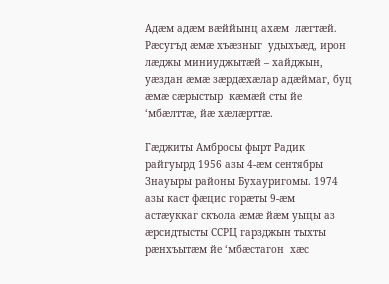Адӕм адӕм вӕййынц ахӕм  лӕгтӕй. Рӕсугъд ӕмӕ хъӕзныг  удыхъӕд, ирон лӕджы миниуджытӕй – хайджын, уӕздан ӕмӕ зӕрдӕхӕлар адӕймаг, буц ӕмӕ сӕрыстыр  кӕмӕй сты йе  ‘мбӕлттӕ, йӕ хӕлӕрттӕ.

Гӕджиты Амбросы фырт Радик райгуырд 1956 азы 4-ӕм сентябры Знауыры районы Бухауригомы. 1974 азы каст фӕцис горӕты 9-ӕм  астӕуккаг скъола ӕмӕ йӕм уыцы аз ӕрсидтысты ССРЦ гарзджын тыхты рӕнхъытӕм йе ‘мбӕстагон  хӕс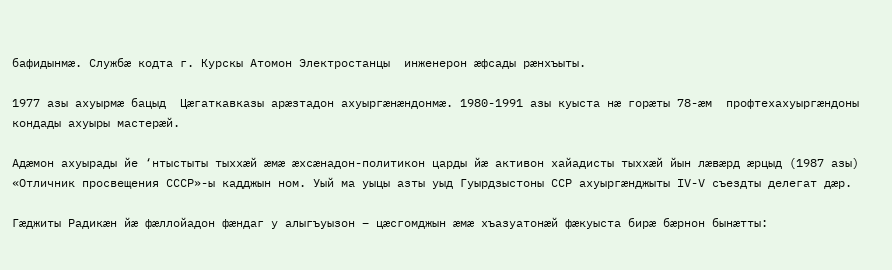бафидынмӕ. Службӕ кодта г. Курскы Атомон Электростанцы  инженерон ӕфсады рӕнхъыты.

1977 азы ахуырмӕ бацыд  Цӕгаткавказы арӕзтадон ахуыргӕнӕндонмӕ. 1980-1991 азы куыста нӕ горӕты 78-ӕм  профтехахуыргӕндоны кондады ахуыры мастерӕй.

Адӕмон ахуырады йе ‘нтыстыты тыххӕй ӕмӕ ӕхсӕнадон-политикон царды йӕ активон хайадисты тыххӕй йын лӕвӕрд ӕрцыд (1987 азы) «Отличник просвещения СССР»-ы кадджын ном. Уый ма уыцы азты уыд Гуырдзыстоны ССР ахуыргӕнджыты IV-V съездты делегат дӕр.

Гӕджиты Радикӕн йӕ фӕллойадон фӕндаг у алыгъуызон – цӕсгомджын ӕмӕ хъазуатонӕй фӕкуыста бирӕ бӕрнон бынӕтты: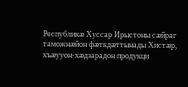Республикӕ Хуссар Ирыстоны сӕйраг таможнӕйон фӕткдӕттынады Хистӕр, хъӕууон-хӕдзарадон продукци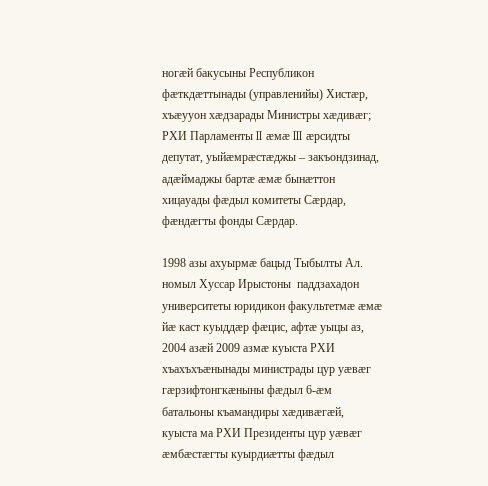ногӕй бакусыны Республикон фӕткдӕттынады (управленийы) Хистӕр, хъӕууон хӕдзарады Министры хӕдивӕг; РХИ Парламенты II ӕмӕ III ӕрсидты депутат, уыйӕмрӕстӕджы – закъондзинад,  адӕймаджы бартӕ ӕмӕ бынӕттон хицауады фӕдыл комитеты Сӕрдар, фӕндӕгты фонды Сӕрдар.

1998 азы ахуырмӕ бацыд Тыбылты Ал. номыл Хуссар Ирыстоны  паддзахадон университеты юридикон факультетмӕ ӕмӕ йӕ каст куыддӕр фӕцис, афтӕ уыцы аз, 2004 азӕй 2009 азмӕ куыста РХИ  хъахъхъӕнынады министрады цур уӕвӕг гӕрзифтонгкӕныны фӕдыл 6-ӕм  батальоны къамандиры хӕдивӕгӕй,  куыста ма РХИ Президенты цур уӕвӕг  ӕмбӕстӕгты куырдиӕтты фӕдыл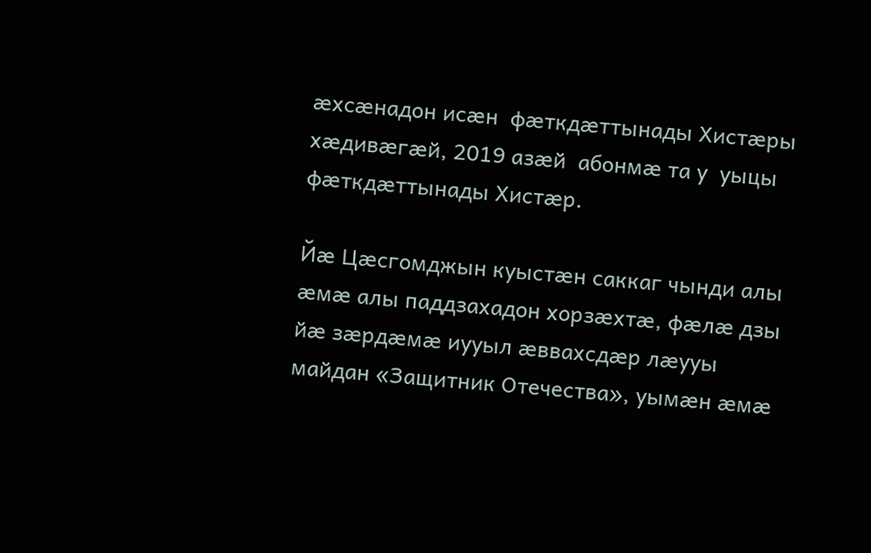ӕхсӕнадон исӕн  фӕткдӕттынады Хистӕры хӕдивӕгӕй, 2019 азӕй  абонмӕ та у  уыцы  фӕткдӕттынады Хистӕр.

Йӕ Цӕсгомджын куыстӕн саккаг чынди алы ӕмӕ алы паддзахадон хорзӕхтӕ, фӕлӕ дзы йӕ зӕрдӕмӕ иууыл ӕввахсдӕр лӕууы майдан «Защитник Отечества», уымӕн ӕмӕ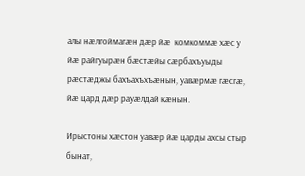алы нӕлгоймагӕн дӕр йӕ  комкоммӕ хӕс у йӕ райгуырӕн бӕстӕйы сӕрбахъуыды рӕстӕджы бахъахъхъӕнын, уавӕрмӕ гӕсгӕ, йӕ цард дӕр рауӕлдай кӕнын.

Ирыстоны хӕстон уавӕр йӕ царды ахсы стыр бынат,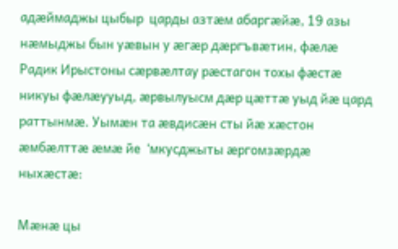адӕймаджы цыбыр  царды азтӕм абаргӕйӕ, 19 азы нӕмыджы бын уӕвын у ӕгӕр дӕргъвӕтин, фӕлӕ Радик Ирыстоны сӕрвӕлтау рӕстагон тохы фӕстӕ никуы фӕлӕууыд, ӕрвылуысм дӕр цӕттӕ уыд йӕ цард раттынмӕ. Уымӕн та ӕвдисӕн сты йӕ хӕстон ӕмбӕлттӕ ӕмӕ йе  ‘мкусджыты ӕргомзӕрдӕ ныхӕстӕ:

Мӕнӕ цы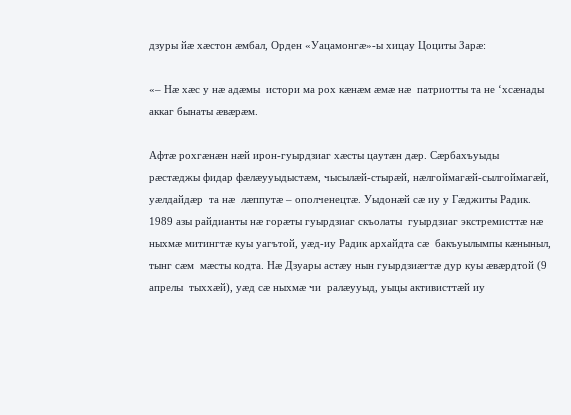дзуры йӕ хӕстон ӕмбал, Орден «Уацамонгӕ»-ы хицау Цоциты Зарӕ:

«– Нӕ хӕс у нӕ адӕмы  истори ма рох кӕнӕм ӕмӕ нӕ  патриотты та не ‘хсӕнады аккаг бынаты ӕвӕрӕм.

Афтӕ рохгӕнӕн нӕй ирон-гуырдзиаг хӕсты цаутӕн дӕр. Сӕрбахъуыды рӕстӕджы фидар фӕлӕууыдыстӕм, чысылӕй-стырӕй, нӕлгоймагӕй-сылгоймагӕй, уӕлдайдӕр  та нӕ  лӕппутӕ – ополченецтӕ. Уыдонӕй сӕ иу у Гӕджиты Радик. 1989 азы райдианты нӕ горӕты гуырдзиаг скъолаты  гуырдзиаг экстремисттӕ нӕ ныхмӕ митингтӕ куы уагътой, уӕд-иу Радик архайдта сӕ  бакъуылымпы кӕныныл, тынг сӕм  мӕсты кодта. Нӕ Дзуары астӕу нын гуырдзиӕгтӕ дур куы ӕвӕрдтой (9 апрелы  тыххӕй), уӕд сӕ ныхмӕ чи  ралӕууыд, уыцы активисттӕй иу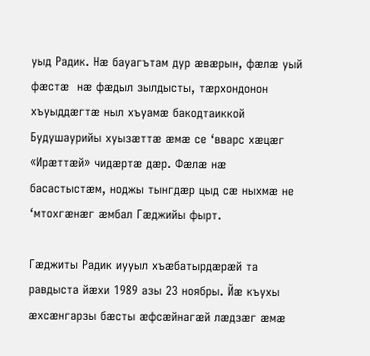уыд Радик. Нӕ бауагътам дур ӕвӕрын, фӕлӕ уый фӕстӕ  нӕ фӕдыл зылдысты, тӕрхондонон  хъуыддӕгтӕ ныл хъуамӕ бакодтаиккой Будушаурийы хуызӕттӕ ӕмӕ се ‘вварс хӕцӕг «Ирӕттӕй» чидӕртӕ дӕр. Фӕлӕ нӕ басастыстӕм, ноджы тынгдӕр цыд сӕ ныхмӕ не ‘мтохгӕнӕг ӕмбал Гӕджийы фырт.

Гӕджиты Радик иууыл хъӕбатырдӕрӕй та равдыста йӕхи 1989 азы 23 ноябры. Йӕ къухы ӕхсӕнгарзы бӕсты ӕфсӕйнагӕй лӕдзӕг ӕмӕ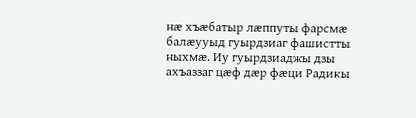нӕ хъӕбатыр лӕппуты фарсмӕ балӕууыд гуырдзиаг фашистты ныхмӕ. Иу гуырдзиаджы дзы ахъаззаг цӕф дӕр фӕци Радикы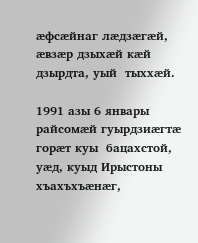ӕфсӕйнаг лӕдзӕгӕй, ӕвзӕр дзыхӕй кӕй дзырдта, уый  тыххӕй.

1991 азы 6 январы райсомӕй гуырдзиӕгтӕ горӕт куы  бацахстой, уӕд, куыд Ирыстоны хъахъхъӕнӕг,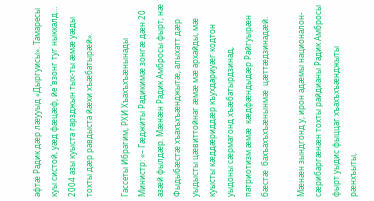афтӕ Радик дӕр лӕууыд «Дыргуисы». Тамаресы куы систой, уӕд фӕцӕф, йе ‘взонг туг ныккалд… 2004 азы куыста гарзджын тых-ты ӕмӕ уӕды тохты дӕр равдыста йӕхи хъӕбатырӕй».

Гассеты Ибрагим, РХИ Хъахъхъӕнынады Министр: «– Гӕджиты Радикимӕ зонгӕ дӕн 20 азӕй фылдӕр. Мӕнӕн Радик Амбросы фырт, нӕ Фыдыбӕстӕ хъахъхъӕнджытӕ, алыхатт дӕр уыдысты цӕвиттойнаг ӕмӕ мӕ архайды, мӕ куысты кӕддӕриддӕр къухдариуӕг кодтон уыдоны сӕрмагонд хъӕбатырдзинад, патриотизм ӕмӕ  кӕдфӕндыдӕр Райгуырӕн бӕстӕ  бахъахъхъӕнынмӕ  цӕттӕдзинадӕй.

Мӕнӕн зындгонд у, ирон адӕмы националон-сӕрибаргӕнӕн тохты райдианы Радик Амбросы фырт уыдис фыццаг хъахъхъӕнджыты рӕнхъыты,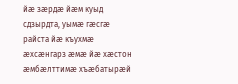йӕ зӕрдӕ йӕм куыд сдзырдта, уымӕ гӕсгӕ райста йӕ къухмӕ  ӕхсӕнгарз ӕмӕ йӕ хӕстон ӕмбӕлттимӕ хъӕбатырӕй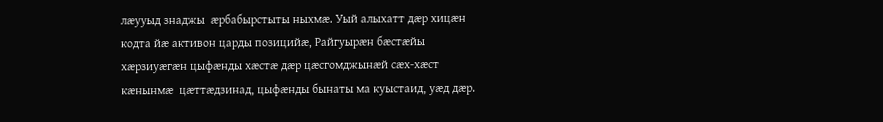лӕууыд знаджы  ӕрбабырстыты ныхмӕ. Уый алыхатт дӕр хицӕн кодта йӕ активон царды позицийӕ, Райгуырӕн бӕстӕйы хӕрзиуӕгӕн цыфӕнды хӕстӕ дӕр цӕсгомджынӕй сӕх-хӕст кӕнынмӕ  цӕттӕдзинад, цыфӕнды бынаты ма куыстаид, уӕд дӕр.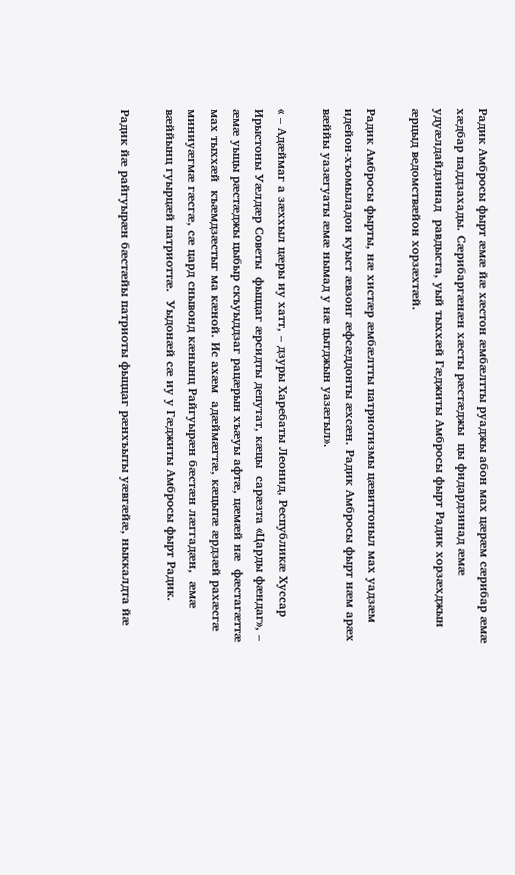Радик Амбросы фырт ӕмӕ йӕ хӕстон ӕмбӕлтты руаджы абон мах цӕрӕм сӕрибар ӕмӕ хӕдбар паддзахады. Сӕрибаргӕнӕн хӕсты рӕстӕджы  цы фидардзинад ӕмӕ удуӕлдайдзинад  равдыста, уый тыххӕй Гӕджиты Амбросы фырт Радик хорзӕхджын ӕрцыд ведомствӕйон хорзӕхтӕй.

Радик Амбросы фырты, нӕ хистӕр ӕмбӕлтты патриотизмы цӕвиттоныл мах уадзӕм идейон-хъомыладон куыст ӕвзонг ӕфсӕддонты ӕхсӕн. Радик Амбросы фырт нӕм арӕх вӕййы уазӕгуаты ӕмӕ нымад у нӕ цытджын уазӕгыл».

« – Адӕймаг а зӕххыл цӕры иу хатт, – дзуры Харебаты Леонид, Республикӕ Хуссар Ирыстоны Уӕлдӕр Советы  фыццаг ӕрсидты депутат, кӕцы  сарӕзта «Царды фӕндаг», – ӕмӕ уыцы рӕстӕджы цыбыр скъуыддзаг рацӕрын хъӕуы афтӕ, цӕмӕй нӕ  фӕстагӕттӕ мах тыххӕй  къӕмдзӕстыг ма кӕной. Ис ахӕм  адӕймӕгтӕ, кӕцытӕ ӕрдзӕй рахӕсгӕ миниуӕгмӕ гӕсгӕ, сӕ цард снывонд кӕнынц Райгуырӕн бӕстӕн лӕггадӕн,  ӕмӕ вӕййынц гуырцӕй патриоттӕ.  Уыдонӕй сӕ иу у Гӕджиты Амбросы фырт Радик.

Радик йӕ райгуырӕн бӕстӕйы патриоты фыццаг рӕнхъыты уӕвгӕйӕ, ныккалдта йӕ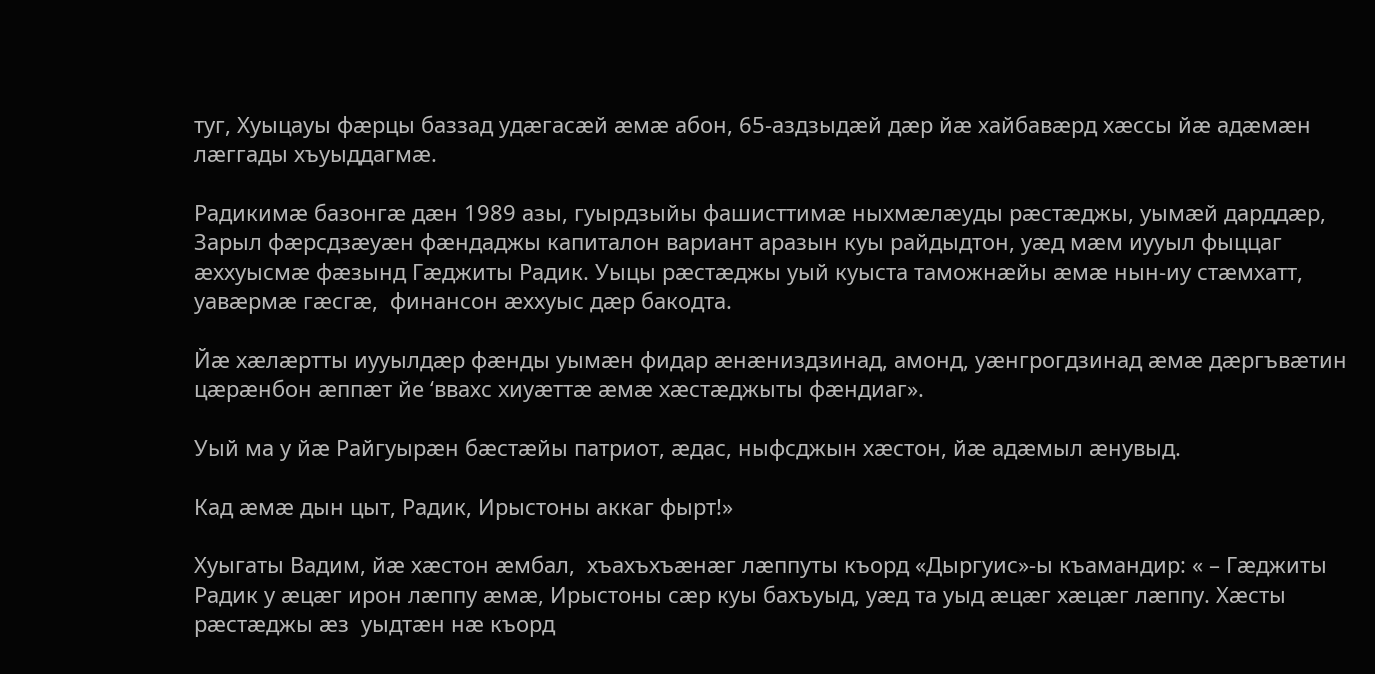туг, Хуыцауы фӕрцы баззад удӕгасӕй ӕмӕ абон, 65-аздзыдӕй дӕр йӕ хайбавӕрд хӕссы йӕ адӕмӕн лӕггады хъуыддагмӕ.

Радикимӕ базонгӕ дӕн 1989 азы, гуырдзыйы фашисттимӕ ныхмӕлӕуды рӕстӕджы, уымӕй дарддӕр, Зарыл фӕрсдзӕуӕн фӕндаджы капиталон вариант аразын куы райдыдтон, уӕд мӕм иууыл фыццаг ӕххуысмӕ фӕзынд Гӕджиты Радик. Уыцы рӕстӕджы уый куыста таможнӕйы ӕмӕ нын-иу стӕмхатт, уавӕрмӕ гӕсгӕ,  финансон ӕххуыс дӕр бакодта.

Йӕ хӕлӕртты иууылдӕр фӕнды уымӕн фидар ӕнӕниздзинад, амонд, уӕнгрогдзинад ӕмӕ дӕргъвӕтин цӕрӕнбон ӕппӕт йе ‘ввахс хиуӕттӕ ӕмӕ хӕстӕджыты фӕндиаг».

Уый ма у йӕ Райгуырӕн бӕстӕйы патриот, ӕдас, ныфсджын хӕстон, йӕ адӕмыл ӕнувыд.

Кад ӕмӕ дын цыт, Радик, Ирыстоны аккаг фырт!»

Хуыгаты Вадим, йӕ хӕстон ӕмбал,  хъахъхъӕнӕг лӕппуты къорд «Дыргуис»-ы къамандир: « – Гӕджиты Радик у ӕцӕг ирон лӕппу ӕмӕ, Ирыстоны сӕр куы бахъуыд, уӕд та уыд ӕцӕг хӕцӕг лӕппу. Хӕсты рӕстӕджы ӕз  уыдтӕн нӕ къорд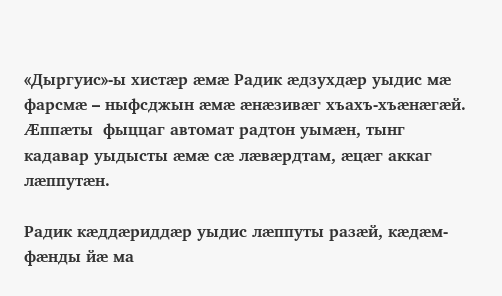«Дыргуис»-ы хистӕр ӕмӕ Радик ӕдзухдӕр уыдис мӕ фарсмӕ – ныфсджын ӕмӕ ӕнӕзивӕг хъахъ-хъӕнӕгӕй. Ӕппӕты  фыццаг автомат радтон уымӕн, тынг кадавар уыдысты ӕмӕ сӕ лӕвӕрдтам, ӕцӕг аккаг  лӕппутӕн.

Радик кӕддӕриддӕр уыдис лӕппуты разӕй, кӕдӕм-фӕнды йӕ ма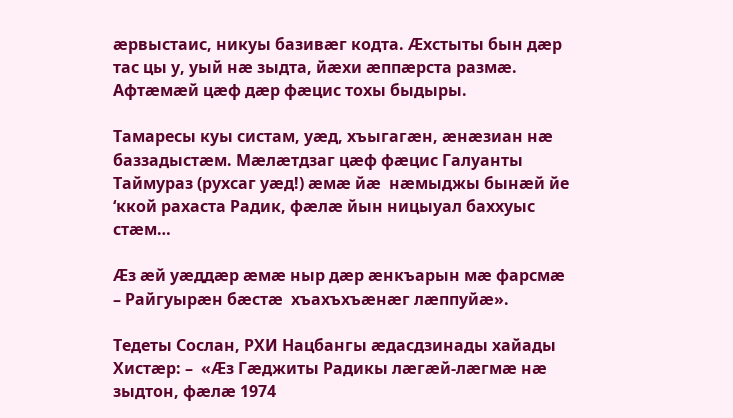ӕрвыстаис, никуы базивӕг кодта. Ӕхстыты бын дӕр  тас цы у, уый нӕ зыдта, йӕхи ӕппӕрста размӕ. Афтӕмӕй цӕф дӕр фӕцис тохы быдыры.

Тамаресы куы систам, уӕд, хъыгагӕн, ӕнӕзиан нӕ баззадыстӕм. Мӕлӕтдзаг цӕф фӕцис Галуанты Таймураз (рухсаг уӕд!) ӕмӕ йӕ  нӕмыджы бынӕй йе ‘ккой рахаста Радик, фӕлӕ йын ницыуал баххуыс стӕм…

Ӕз ӕй уӕддӕр ӕмӕ ныр дӕр ӕнкъарын мӕ фарсмӕ – Райгуырӕн бӕстӕ  хъахъхъӕнӕг лӕппуйӕ».

Тедеты Сослан, РХИ Нацбангы ӕдасдзинады хайады Хистӕр: –  «Ӕз Гӕджиты Радикы лӕгӕй-лӕгмӕ нӕ зыдтон, фӕлӕ 1974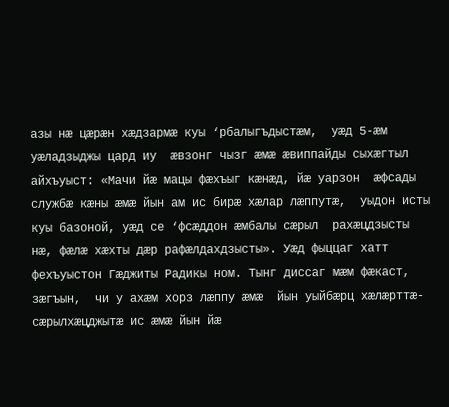азы нӕ цӕрӕн хӕдзармӕ куы ‘рбалыгъдыстӕм,  уӕд 5-ӕм уӕладзыджы цард иу  ӕвзонг чызг ӕмӕ ӕвиппайды сыхӕгтыл айхъуыст: «Мачи йӕ мацы фӕхъыг кӕнӕд, йӕ уарзон  ӕфсады службӕ кӕны ӕмӕ йын ам ис бирӕ хӕлар лӕппутӕ,  уыдон исты куы базоной, уӕд се ‘фсӕддон ӕмбалы сӕрыл  рахӕцдзысты нӕ, фӕлӕ хӕхты дӕр рафӕлдахдзысты». Уӕд фыццаг хатт фехъуыстон Гӕджиты Радикы ном. Тынг диссаг мӕм фӕкаст, зӕгъын,  чи у ахӕм хорз лӕппу ӕмӕ  йын уыйбӕрц хӕлӕрттӕ-сӕрылхӕцджытӕ ис ӕмӕ йын йӕ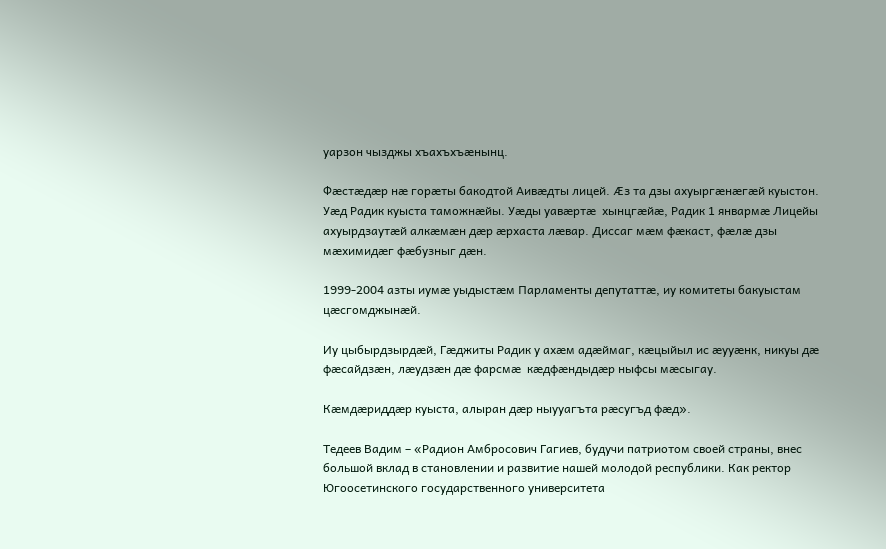уарзон чызджы хъахъхъӕнынц.

Фӕстӕдӕр нӕ горӕты бакодтой Аивӕдты лицей. Ӕз та дзы ахуыргӕнӕгӕй куыстон.  Уӕд Радик куыста таможнӕйы. Уӕды уавӕртӕ  хынцгӕйӕ, Радик 1 январмӕ Лицейы ахуырдзаутӕй алкӕмӕн дӕр ӕрхаста лӕвар. Диссаг мӕм фӕкаст, фӕлӕ дзы мӕхимидӕг фӕбузныг дӕн.

1999-2004 азты иумӕ уыдыстӕм Парламенты депутаттӕ, иу комитеты бакуыстам цӕсгомджынӕй.

Иу цыбырдзырдӕй, Гӕджиты Радик у ахӕм адӕймаг, кӕцыйыл ис ӕууӕнк, никуы дӕ фӕсайдзӕн, лӕудзӕн дӕ фарсмӕ  кӕдфӕндыдӕр ныфсы мӕсыгау.

Кӕмдӕриддӕр куыста, алыран дӕр ныууагъта рӕсугъд фӕд».

Тедеев Вадим – «Радион Амбросович Гагиев, будучи патриотом своей страны, внес большой вклад в становлении и развитие нашей молодой республики. Как ректор Югоосетинского государственного университета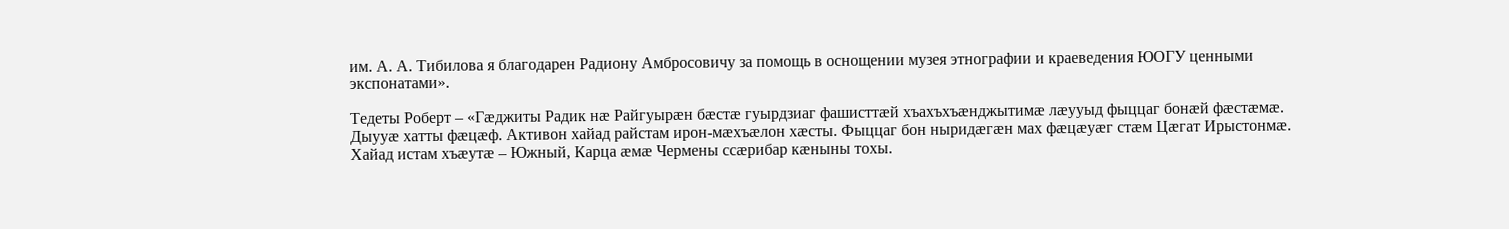им. А. А. Тибилова я благодарен Радиону Амбросовичу за помощь в оснощении музея этнографии и краеведения ЮОГУ ценными экспонатами».

Тедеты Роберт – «Гӕджиты Радик нӕ Райгуырӕн бӕстӕ гуырдзиаг фашисттӕй хъахъхъӕнджытимӕ лӕууыд фыццаг бонӕй фӕстӕмӕ. Дыууӕ хатты фӕцӕф. Активон хайад райстам ирон-мӕхъӕлон хӕсты. Фыццаг бон ныридӕгӕн мах фӕцӕуӕг стӕм Цӕгат Ирыстонмӕ. Хайад истам хъӕутӕ – Южный, Карца ӕмӕ Чермены ссӕрибар кӕныны тохы.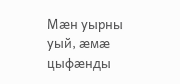Мӕн уырны уый, ӕмӕ цыфӕнды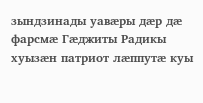зындзинады уавӕры дӕр дӕ  фарсмӕ Гӕджиты Радикы хуызӕн патриот лӕппутӕ куы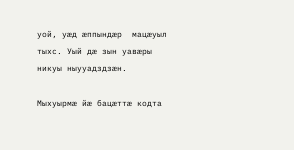уой, уӕд ӕппындӕр  мацӕуыл тыхс. Уый дӕ зын уавӕры  никуы ныууадздзӕн.

Мыхуырмæ йæ бацæттæ кодта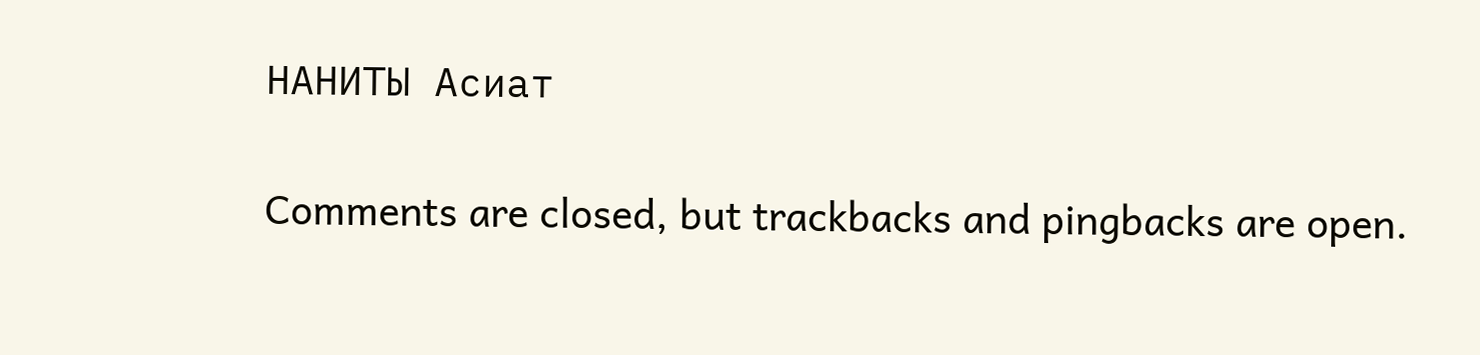НАНИТЫ Асиат

Comments are closed, but trackbacks and pingbacks are open.